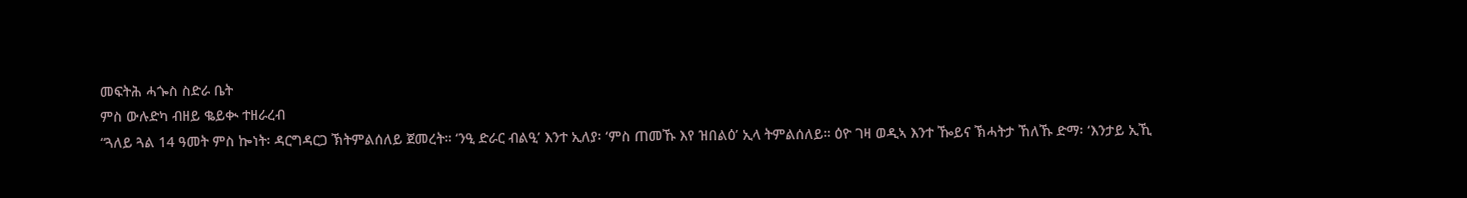መፍትሕ ሓጐስ ስድራ ቤት
ምስ ውሉድካ ብዘይ ቈይቊ ተዘራረብ
“ጓለይ ጓል 14 ዓመት ምስ ኰነት፡ ዳርግዳርጋ ኽትምልሰለይ ጀመረት። ‘ንዒ ድራር ብልዒ’ እንተ ኢለያ፡ ‘ምስ ጠመኹ እየ ዝበልዕ’ ኢላ ትምልሰለይ። ዕዮ ገዛ ወዲኣ እንተ ዀይና ኽሓትታ ኸለኹ ድማ፡ ‘እንታይ ኢኺ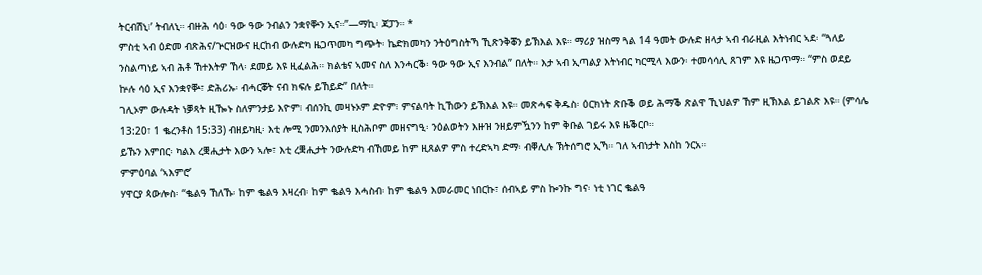ትርብሽኒ፧’ ትብለኒ። ብዙሕ ሳዕ፡ ዓው ዓው ንብልን ንቋየቝን ኢና።”—ማኪ፡ ጃፓን። *
ምስቲ ኣብ ዕድመ ብጽሕና/ጕርዝውና ዚርከብ ውሉድካ ዜጋጥመካ ግጭት፡ ኬድክመካን ንትዕግስትኻ ኺጽንቅቖን ይኽእል እዩ። ማሪያ ዝስማ ጓል 14 ዓመት ውሉድ ዘላታ ኣብ ብራዚል እትነብር ኣደ፡ “ጓለይ ንስልጣነይ ኣብ ሕቶ ኸተእትዎ ኸላ፡ ደመይ እዩ ዚፈልሕ። ክልቴና ኣመና ስለ እንሓርቕ፡ ዓው ዓው ኢና እንብል” በለት። እታ ኣብ ኢጣልያ እትነብር ካርሚላ እውን፡ ተመሳሳሊ ጸገም እዩ ዜጋጥማ። “ምስ ወደይ ኵሉ ሳዕ ኢና እንቋየቝ፣ ድሕሪኡ፡ ብሓርቖት ናብ ክፍሉ ይኸይድ” በለት።
ገሊኦም ውሉዳት ነቓጻት ዚዀኑ ስለምንታይ እዮም፧ ብሰንኪ መዛኑኦም ድዮም፧ ምናልባት ኪኸውን ይኽእል እዩ። መጽሓፍ ቅዱስ፡ ዕርክነት ጽቡቕ ወይ ሕማቕ ጽልዋ ኺህልዎ ኸም ዚኽእል ይገልጽ እዩ። (ምሳሌ 13:20፣ 1 ቈረንቶስ 15:33) ብዘይካዚ፡ እቲ ሎሚ ንመንእሰያት ዚስሕቦም መዘናግዒ፡ ንዕልወትን እዙዝ ንዘይምዃንን ከም ቅቡል ገይሩ እዩ ዜቕርቦ።
ይኹን እምበር፡ ካልእ ረቛሒታት እውን ኣሎ፣ እቲ ረቛሒታት ንውሉድካ ብኸመይ ከም ዚጸልዎ ምስ ተረድኣካ ድማ፡ ብቐሊሉ ኽትሰግሮ ኢኻ። ገለ ኣብነታት እስከ ንርአ።
ምምዕባል ‘ኣእምሮ’
ሃዋርያ ጳውሎስ፡ “ቈልዓ ኸለኹ፡ ከም ቈልዓ እዛረብ፡ ከም ቈልዓ እሓስብ፡ ከም ቈልዓ እመራመር ነበርኩ፣ ሰብኣይ ምስ ኰንኩ ግና፡ ነቲ ነገር ቈልዓ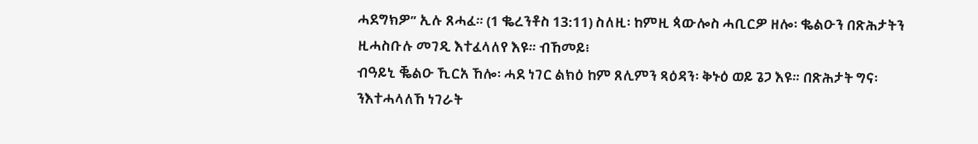ሓደግክዎ” ኢሉ ጸሓፈ። (1 ቈረንቶስ 13:11) ስለዚ፡ ከምዚ ጳውሎስ ሓቢርዎ ዘሎ፡ ቈልዑን በጽሕታትን ዚሓስቡሉ መገዲ እተፈላለየ እዩ። ብኸመይ፧
ብዓይኒ ቘልዑ ኺርአ ኸሎ፡ ሓደ ነገር ልክዕ ከም ጸሊምን ጻዕዳን፡ ቅኑዕ ወይ ጌጋ እዩ። በጽሕታት ግና፡ ንእተሓላለኸ ነገራት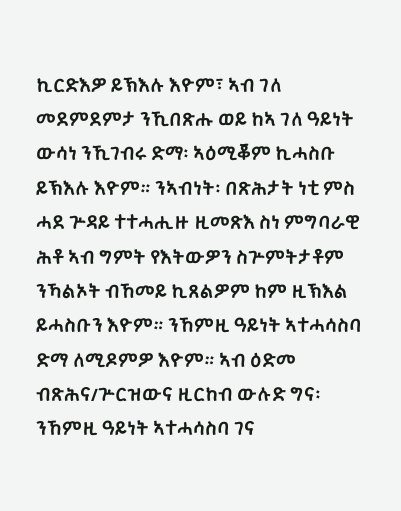ኪርድእዎ ይኽእሉ እዮም፣ ኣብ ገለ መደምደምታ ንኺበጽሑ ወይ ከኣ ገለ ዓይነት ውሳነ ንኺገብሩ ድማ፡ ኣዕሚቖም ኪሓስቡ ይኽእሉ እዮም። ንኣብነት፡ በጽሕታት ነቲ ምስ ሓደ ጕዳይ ተተሓሒዙ ዚመጽእ ስነ ምግባራዊ ሕቶ ኣብ ግምት የእትውዎን ስጕምትታቶም ንኻልኦት ብኸመይ ኪጸልዎም ከም ዚኽእል ይሓስቡን እዮም። ንኸምዚ ዓይነት ኣተሓሳስባ ድማ ለሚዶምዎ እዮም። ኣብ ዕድመ ብጽሕና/ጕርዝውና ዚርከብ ውሉድ ግና፡ ንኸምዚ ዓይነት ኣተሓሳስባ ገና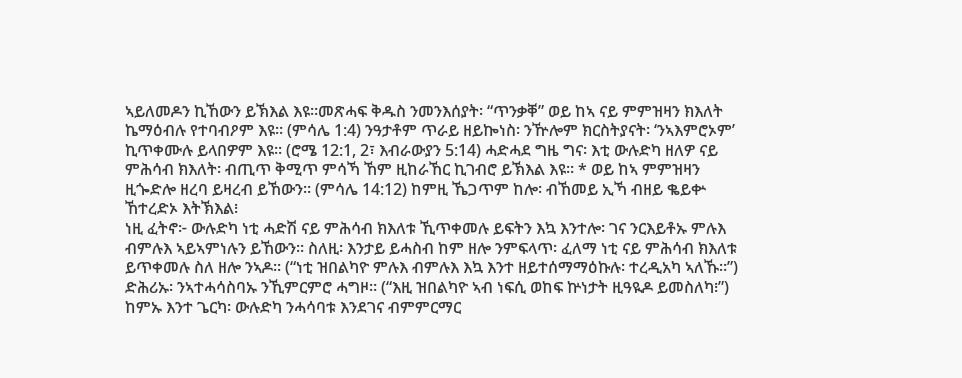ኣይለመዶን ኪኸውን ይኽእል እዩ።መጽሓፍ ቅዱስ ንመንእሰያት፡ “ጥንቃቐ” ወይ ከኣ ናይ ምምዝዛን ክእለት ኬማዕብሉ የተባብዖም እዩ። (ምሳሌ 1:4) ንዓታቶም ጥራይ ዘይኰነስ፡ ንዅሎም ክርስትያናት፡ ‘ንኣእምሮኦም’ ኪጥቀሙሉ ይላበዎም እዩ። (ሮሜ 12:1, 2፣ እብራውያን 5:14) ሓድሓደ ግዜ ግና፡ እቲ ውሉድካ ዘለዎ ናይ ምሕሳብ ክእለት፡ ብጢጥ ቅሚጥ ምሳኻ ኸም ዚከራኸር ኪገብሮ ይኽእል እዩ። * ወይ ከኣ ምምዝዛን ዚጐድሎ ዘረባ ይዛረብ ይኸውን። (ምሳሌ 14:12) ከምዚ ኼጋጥም ከሎ፡ ብኸመይ ኢኻ ብዘይ ቈይቍ ኸተረድኦ እትኽእል፧
ነዚ ፈትኖ፦ ውሉድካ ነቲ ሓድሽ ናይ ምሕሳብ ክእለቱ ኺጥቀመሉ ይፍትን እኳ እንተሎ፡ ገና ንርእይቶኡ ምሉእ ብምሉእ ኣይኣምነሉን ይኸውን። ስለዚ፡ እንታይ ይሓስብ ከም ዘሎ ንምፍላጥ፡ ፈለማ ነቲ ናይ ምሕሳብ ክእለቱ ይጥቀመሉ ስለ ዘሎ ንኣዶ። (“ነቲ ዝበልካዮ ምሉእ ብምሉእ እኳ እንተ ዘይተሰማማዕኩሉ፡ ተረዲአካ ኣለኹ።”) ድሕሪኡ፡ ንኣተሓሳስባኡ ንኺምርምሮ ሓግዞ። (“እዚ ዝበልካዮ ኣብ ነፍሲ ወከፍ ኵነታት ዚዓዪዶ ይመስለካ፧”) ከምኡ እንተ ጌርካ፡ ውሉድካ ንሓሳባቱ እንደገና ብምምርማር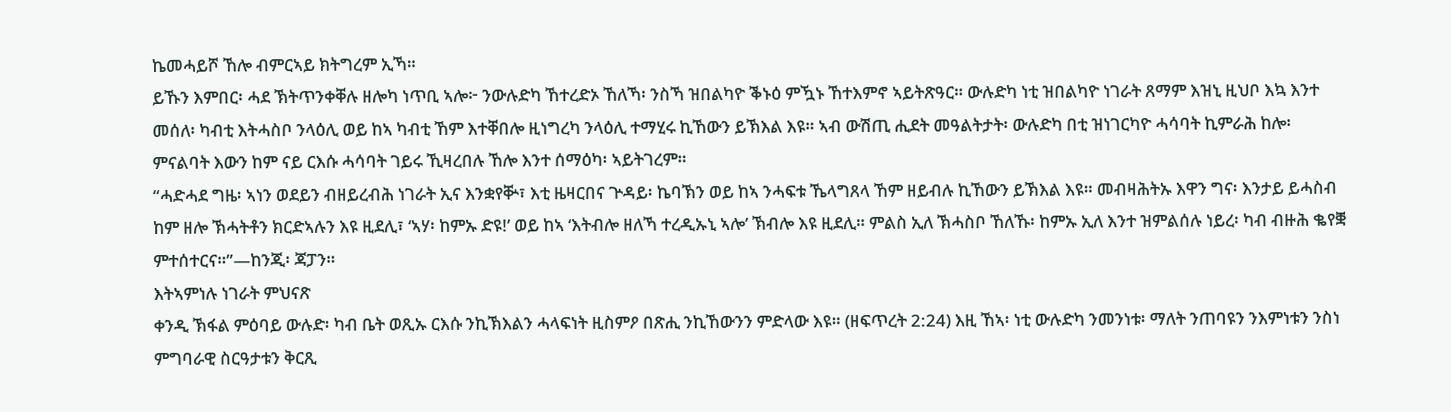ኬመሓይሾ ኸሎ ብምርኣይ ክትግረም ኢኻ።
ይኹን እምበር፡ ሓደ ኽትጥንቀቐሉ ዘሎካ ነጥቢ ኣሎ፦ ንውሉድካ ኸተረድኦ ኸለኻ፡ ንስኻ ዝበልካዮ ቕኑዕ ምዃኑ ኸተእምኖ ኣይትጽዓር። ውሉድካ ነቲ ዝበልካዮ ነገራት ጸማም እዝኒ ዚህቦ እኳ እንተ መሰለ፡ ካብቲ እትሓስቦ ንላዕሊ ወይ ከኣ ካብቲ ኸም እተቐበሎ ዚነግረካ ንላዕሊ ተማሂሩ ኪኸውን ይኽእል እዩ። ኣብ ውሽጢ ሒደት መዓልትታት፡ ውሉድካ በቲ ዝነገርካዮ ሓሳባት ኪምራሕ ከሎ፡ ምናልባት እውን ከም ናይ ርእሱ ሓሳባት ገይሩ ኺዛረበሉ ኸሎ እንተ ሰማዕካ፡ ኣይትገረም።
“ሓድሓደ ግዜ፡ ኣነን ወደይን ብዘይረብሕ ነገራት ኢና እንቋየቝ፣ እቲ ዜዛርበና ጕዳይ፡ ኬባኽን ወይ ከኣ ንሓፍቱ ኼላግጸላ ኸም ዘይብሉ ኪኸውን ይኽእል እዩ። መብዛሕትኡ እዋን ግና፡ እንታይ ይሓስብ ከም ዘሎ ኽሓትቶን ክርድኣሉን እዩ ዚደሊ፣ ‘ኣሃ፡ ከምኡ ድዩ!’ ወይ ከኣ ‘እትብሎ ዘለኻ ተረዲኡኒ ኣሎ’ ኽብሎ እዩ ዚደሊ። ምልስ ኢለ ኽሓስቦ ኸለኹ፡ ከምኡ ኢለ እንተ ዝምልሰሉ ነይረ፡ ካብ ብዙሕ ቈየቛ ምተሰተርና።”—ከንጂ፡ ጃፓን።
እትኣምነሉ ነገራት ምህናጽ
ቀንዲ ኽፋል ምዕባይ ውሉድ፡ ካብ ቤት ወጺኡ ርእሱ ንኪኽእልን ሓላፍነት ዚስምዖ በጽሒ ንኪኸውንን ምድላው እዩ። (ዘፍጥረት 2:24) እዚ ኸኣ፡ ነቲ ውሉድካ ንመንነቱ፡ ማለት ንጠባዩን ንእምነቱን ንስነ ምግባራዊ ስርዓታቱን ቅርጺ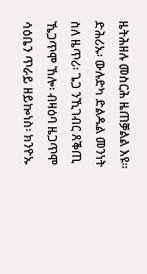ዜትሕዘሉ መስርሕ ዜጠቓልል እዩ። ድሕሪኡ፡ ውሉድካ ድልዱል መንነት ስለ ዜጥሪ፡ ጌጋ ንኺገብር ጸቕጢ ኼጋጥሞ ኸሎ፡ ብዛዕባ ዜጋጥሞ ሳዕቤን ጥራይ ዘይኰነስ፡ ክንዮኡ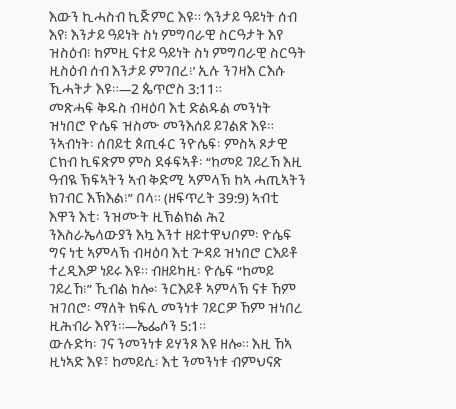እውን ኪሓስብ ኪጅምር እዩ። ‘እንታይ ዓይነት ሰብ እየ፧ እንታይ ዓይነት ስነ ምግባራዊ ስርዓታት እየ ዝስዕብ፧ ከምዚ ናተይ ዓይነት ስነ ምግባራዊ ስርዓት ዚስዕብ ሰብ እንታይ ምገበረ፧’ ኢሉ ንገዛእ ርእሱ ኺሓትታ እዩ።—2 ጴጥሮስ 3:11።
መጽሓፍ ቅዱስ ብዛዕባ እቲ ድልዱል መንነት ዝነበሮ ዮሴፍ ዝስሙ መንእሰይ ይገልጽ እዩ። ንኣብነት፡ ሰበይቲ ጶጢፋር ንዮሴፍ፡ ምስኣ ጾታዊ ርክብ ኪፍጽም ምስ ደፋፍኣቶ፡ “ከመይ ገይረኸ እዚ ዓብዪ ኽፍኣትን ኣብ ቅድሚ ኣምላኽ ከኣ ሓጢኣትን ክገብር እኽእል፧” በላ። (ዘፍጥረት 39:9) ኣብቲ እዋን እቲ፡ ንዝሙት ዚኽልክል ሕጊ ንእስራኤላውያን እኳ እንተ ዘይተዋህቦም፡ ዮሴፍ ግና ነቲ ኣምላኽ ብዛዕባ እቲ ጕዳይ ዝነበሮ ርእይቶ ተረዲእዎ ነይሩ እዩ። ብዘይካዚ፡ ዮሴፍ “ከመይ ገይረኸ፧” ኺብል ከሎ፡ ንርእይቶ ኣምላኽ ናቱ ኸም ዝገበሮ፡ ማለት ክፍሊ መንነቱ ገይርዎ ኸም ዝነበረ ዚሕብራ እየን።—ኤፌሶን 5:1።
ውሉድካ፡ ገና ንመንነቱ ይሃንጾ እዩ ዘሎ። እዚ ኸኣ ዚነኣድ እዩ፣ ከመይሲ፡ እቲ ንመንነቱ ብምህናጽ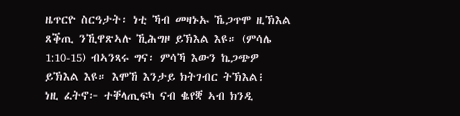ዜጥርዮ ስርዓታት፡ ነቲ ኻብ መዛኑኡ ኼጋጥሞ ዚኽእል ጸቕጢ ንኺዋጽኣሉ ኺሕግዞ ይኽእል እዩ። (ምሳሌ 1:10-15) ብኣንጻሩ ግና፡ ምሳኻ እውን ኬጋጭዎ ይኽእል እዩ። እሞኸ እንታይ ክትገብር ትኽእል፧
ነዚ ፈትኖ፦ ተቐላጢፍካ ናብ ቈየቛ ኣብ ክንዲ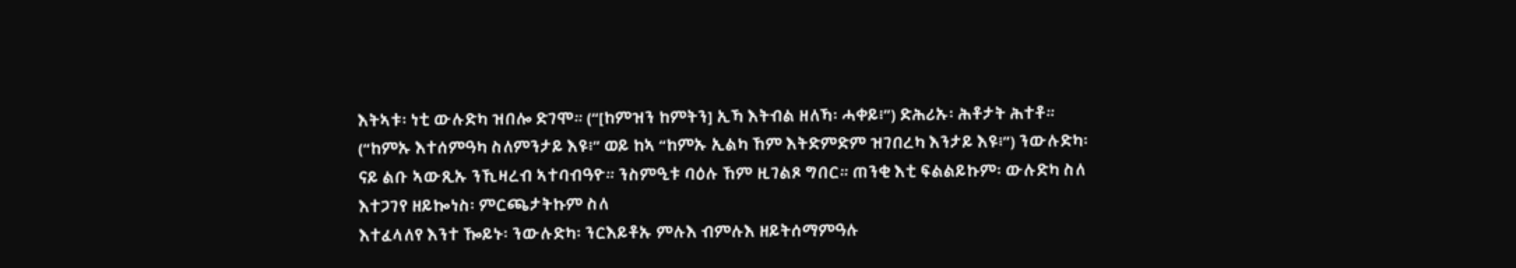እትኣቱ፡ ነቲ ውሉድካ ዝበሎ ድገሞ። (“[ከምዝን ከምትን] ኢኻ እትብል ዘለኻ፡ ሓቀይ፧”) ድሕሪኡ፡ ሕቶታት ሕተቶ። (“ከምኡ እተሰምዓካ ስለምንታይ እዩ፧” ወይ ከኣ “ከምኡ ኢልካ ኸም እትድምድም ዝገበረካ እንታይ እዩ፧”) ንውሉድካ፡ ናይ ልቡ ኣውጺኡ ንኺዛረብ ኣተባብዓዮ። ንስምዒቱ ባዕሉ ኸም ዚገልጾ ግበር። ጠንቂ እቲ ፍልልይኩም፡ ውሉድካ ስለ እተጋገየ ዘይኰነስ፡ ምርጫታትኩም ስለ
እተፈላለየ እንተ ዀይኑ፡ ንውሉድካ፡ ንርእይቶኡ ምሉእ ብምሉእ ዘይትሰማምዓሉ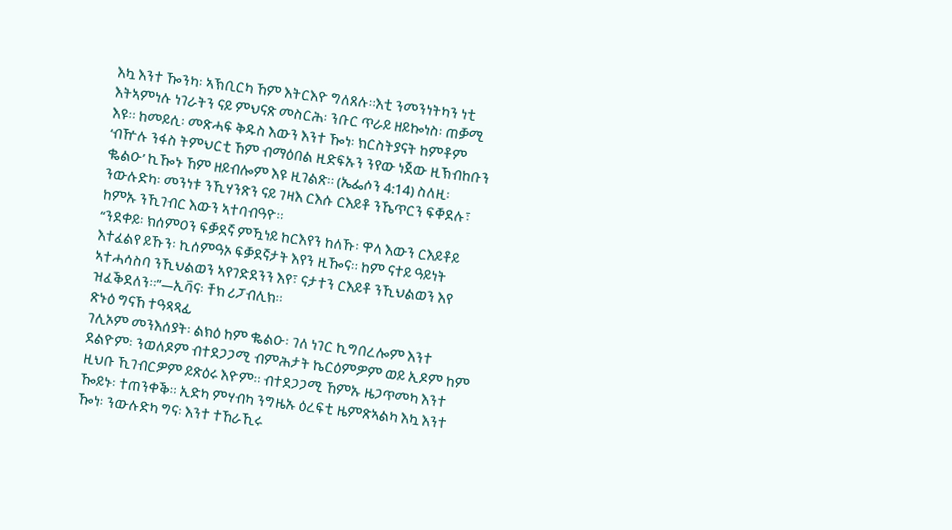እኳ እንተ ዀንካ፡ ኣኽቢርካ ኸም እትርእዮ ግለጸሉ።እቲ ንመንነትካን ነቲ እትኣምነሉ ነገራትን ናይ ምህናጽ መስርሕ፡ ንቡር ጥራይ ዘይኰነስ፡ ጠቓሚ እዩ። ከመይሲ፡ መጽሓፍ ቅዱስ እውን እንተ ዀነ፡ ክርስትያናት ከምቶም ‘ብዅሉ ንፋስ ትምህርቲ ኸም ብማዕበል ዚድፍኡን ንየው ነጀው ዚኽብከቡን ቈልዑ’ ኪዀኑ ኸም ዘይብሎም እዩ ዚገልጽ። (ኤፌሶን 4:14) ስለዚ፡ ንውሉድካ፡ መንነቱ ንኺሃንጽን ናይ ገዛእ ርእሱ ርእይቶ ንኼጥርን ፍቐደሉ፣ ከምኡ ንኺገብር እውን ኣተባብዓዮ።
“ንደቀይ፡ ክሰምዐን ፍቓደኛ ምዃነይ ከርእየን ከለኹ፡ ዋላ እውን ርእይቶይ እተፈልየ ይኹን፡ ኪሰምዓኦ ፍቓደኛታት እየን ዚዀና። ከም ናተይ ዓይነት ኣተሓሳስባ ንኺህልወን ኣየገድደንን እየ፣ ናታተን ርእይቶ ንኺህልወን እየ ዝፈቕደለን።”—ኢቫና፡ ቸክ ሪፓብሊክ።
ጽኑዕ ግናኸ ተዓጻጻፊ
ገሊኦም መንእሰያት፡ ልክዕ ከም ቈልዑ፡ ገለ ነገር ኪግበረሎም እንተ ደልዮም፡ ንወለዶም ብተደጋጋሚ ብምሕታት ኬርዕምዎም ወይ ኢዶም ከም ዚህቡ ኺገብርዎም ይጽዕሩ እዮም። ብተደጋጋሚ ኸምኡ ዜጋጥመካ እንተ ዀይኑ፡ ተጠንቀቕ። ኢድካ ምሃብካ ንግዜኡ ዕረፍቲ ዜምጽኣልካ እኳ እንተ ዀነ፡ ንውሉድካ ግና፡ እንተ ተኸራኺሩ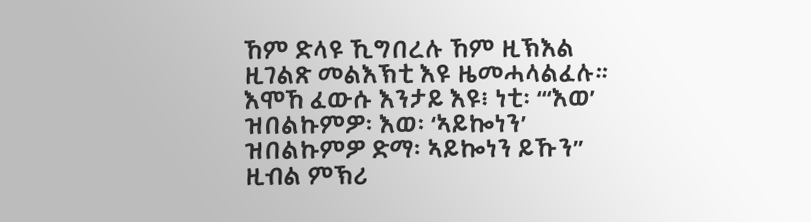ኸም ድላዩ ኺግበረሉ ኸም ዚኽእል ዚገልጽ መልእኽቲ እዩ ዜመሓላልፈሉ። እሞኸ ፈውሱ እንታይ እዩ፧ ነቲ፡ “‘እወ’ ዝበልኩምዎ፡ እወ፡ ‘ኣይኰነን’ ዝበልኩምዎ ድማ፡ ኣይኰነን ይኹን” ዚብል ምኽሪ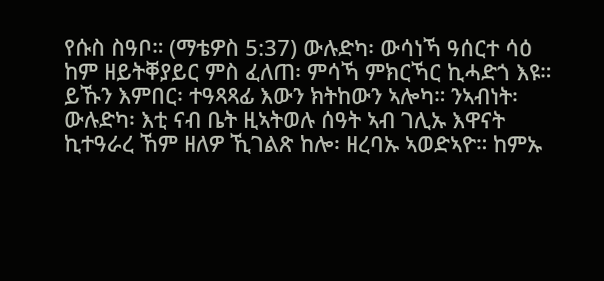የሱስ ስዓቦ። (ማቴዎስ 5:37) ውሉድካ፡ ውሳነኻ ዓሰርተ ሳዕ ከም ዘይትቐያይር ምስ ፈለጠ፡ ምሳኻ ምክርኻር ኪሓድጎ እዩ።
ይኹን እምበር፡ ተዓጻጻፊ እውን ክትከውን ኣሎካ። ንኣብነት፡ ውሉድካ፡ እቲ ናብ ቤት ዚኣትወሉ ሰዓት ኣብ ገሊኡ እዋናት ኪተዓራረ ኸም ዘለዎ ኺገልጽ ከሎ፡ ዘረባኡ ኣወድኣዮ። ከምኡ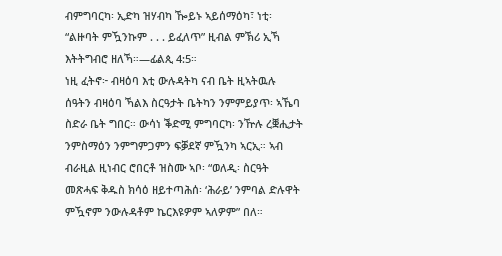ብምግባርካ፡ ኢድካ ዝሃብካ ዀይኑ ኣይሰማዕካ፣ ነቲ፡ “ልዙባት ምዃንኩም . . . ይፈለጥ” ዚብል ምኽሪ ኢኻ እትትግብሮ ዘለኻ።—ፊልጲ 4:5።
ነዚ ፈትኖ፦ ብዛዕባ እቲ ውሉዳትካ ናብ ቤት ዚኣትዉሉ ሰዓትን ብዛዕባ ኻልእ ስርዓታት ቤትካን ንምምይያጥ፡ ኣኼባ ስድራ ቤት ግበር። ውሳነ ቕድሚ ምግባርካ፡ ንዅሉ ረቛሒታት ንምስማዕን ንምግምጋምን ፍቓደኛ ምዃንካ ኣርኢ። ኣብ ብራዚል ዚነብር ሮበርቶ ዝስሙ ኣቦ፡ “ወለዲ፡ ስርዓት መጽሓፍ ቅዱስ ክሳዕ ዘይተጣሕሰ፡ ‘ሕራይ’ ንምባል ድሉዋት ምዃኖም ንውሉዳቶም ኬርእዩዎም ኣለዎም” በለ።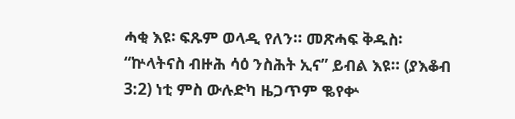ሓቂ እዩ፡ ፍጹም ወላዲ የለን። መጽሓፍ ቅዱስ፡ “ኵላትናስ ብዙሕ ሳዕ ንስሕት ኢና” ይብል እዩ። (ያእቆብ 3:2) ነቲ ምስ ውሉድካ ዜጋጥም ቈየቍ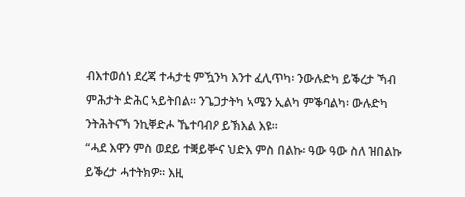ብእተወሰነ ደረጃ ተሓታቲ ምዃንካ እንተ ፈሊጥካ፡ ንውሉድካ ይቕረታ ኻብ ምሕታት ድሕር ኣይትበል። ንጌጋታትካ ኣሜን ኢልካ ምቕባልካ፡ ውሉድካ ንትሕትናኻ ንኪቐድሖ ኼተባብዖ ይኽእል እዩ።
“ሓደ እዋን ምስ ወደይ ተቛይቝና ህድእ ምስ በልኩ፡ ዓው ዓው ስለ ዝበልኩ ይቕረታ ሓተትክዎ። እዚ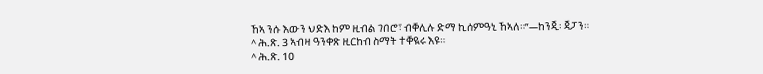ኸኣ ንሱ እውን ህድእ ከም ዚብል ገበሮ፣ ብቐሊሉ ድማ ኪሰምዓኒ ኸኣለ።”—ከንጂ፡ ጃፓን።
^ ሕ.ጽ. 3 ኣብዛ ዓንቀጽ ዚርከብ ስማት ተቐዪሩ እዩ።
^ ሕ.ጽ. 10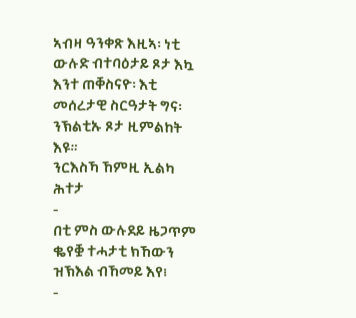ኣብዛ ዓንቀጽ እዚኣ፡ ነቲ ውሉድ ብተባዕታይ ጾታ እኳ እንተ ጠቐስናዮ፡ እቲ መሰረታዊ ስርዓታት ግና፡ ንኽልቲኡ ጾታ ዚምልከት እዩ።
ንርእስኻ ኸምዚ ኢልካ ሕተታ
-
በቲ ምስ ውሉደይ ዜጋጥም ቈየቛ ተሓታቲ ክኸውን ዝኽእል ብኸመይ እየ፧
-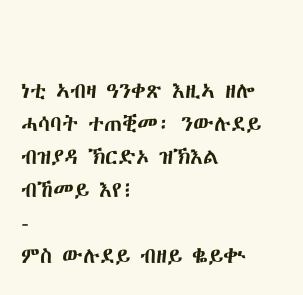ነቲ ኣብዛ ዓንቀጽ እዚኣ ዘሎ ሓሳባት ተጠቒመ፡ ንውሉደይ ብዝያዳ ኽርድኦ ዝኽእል ብኸመይ እየ፧
-
ምስ ውሉደይ ብዘይ ቈይቊ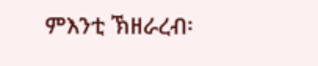ምእንቲ ኽዘራረብ፡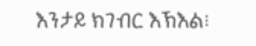እንታይ ክገብር እኽእል፧